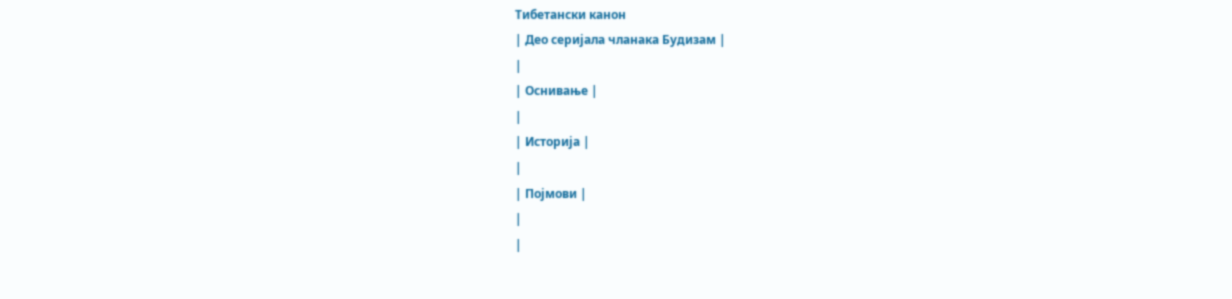Тибетански канон
| Део серијала чланака Будизам |
|
| Оснивање |
|
| Историја |
|
| Појмови |
|
|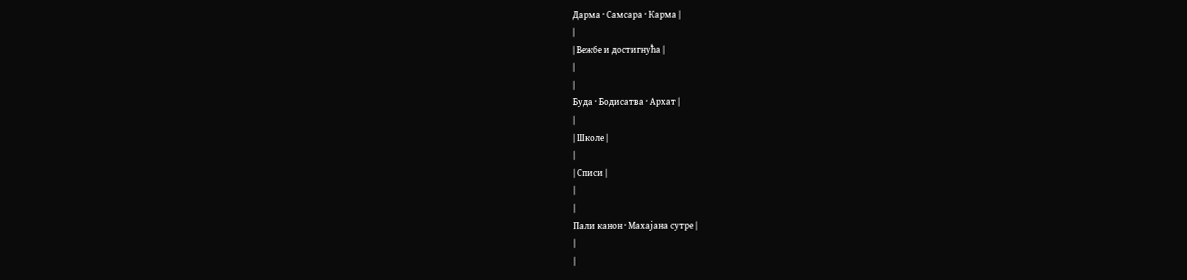Дарма · Самсара · Карма |
|
| Вежбе и достигнућа |
|
|
Буда · Бодисатва · Архат |
|
| Школе |
|
| Списи |
|
|
Пали канон · Махајана сутре |
|
|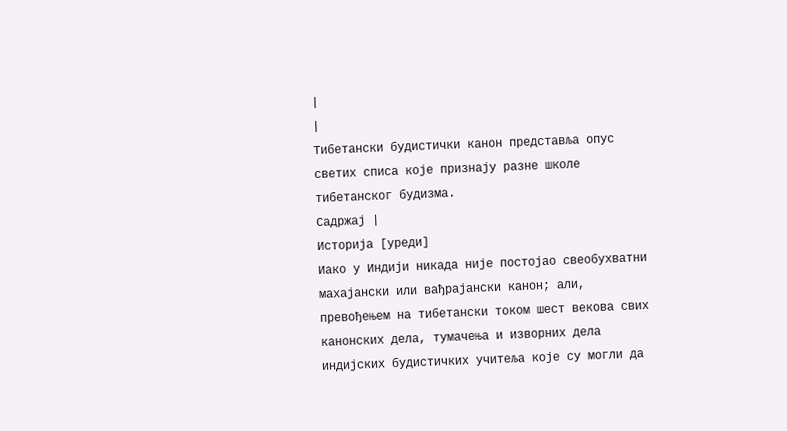|
|
Тибетански будистички канон представља опус светих списа које признају разне школе тибетанског будизма.
Садржај |
Историја [уреди]
Иако у Индији никада није постојао свеобухватни махајански или вађрајански канон; али, превођењем на тибетански током шест векова свих канонских дела, тумачења и изворних дела индијских будистичких учитеља које су могли да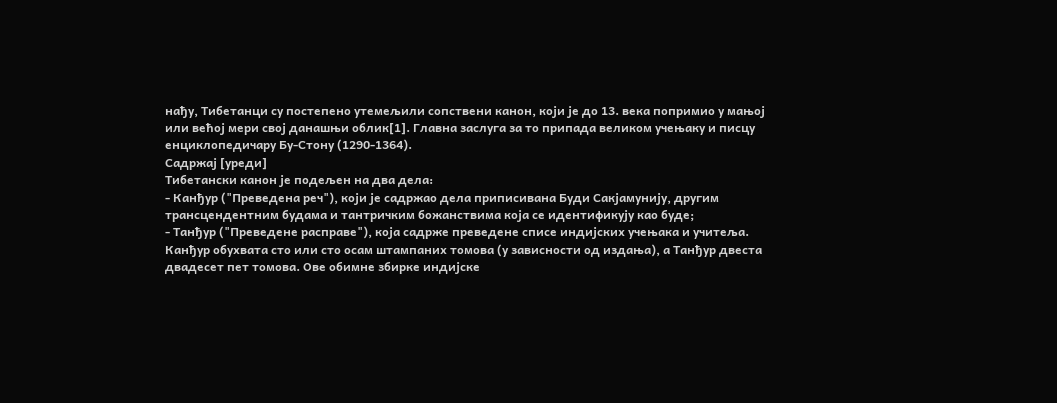нађу, Тибетанци су постепено утемељили сопствени канон, који је до 13. века попримио у мањој или већој мери свој данашњи облик[1]. Главна заслуга за то припада великом учењаку и писцу енциклопедичару Бу-Стону (1290-1364).
Садржај [уреди]
Тибетански канон је подељен на два дела:
- Канђур ("Преведена реч"), који је садржао дела приписивана Буди Сакјамунију, другим трансцендентним будама и тантричким божанствима која се идентификују као буде;
- Танђур ("Преведене расправе"), која садрже преведене списе индијских учењака и учитеља.
Канђур обухвата сто или сто осам штампаних томова (у зависности од издања), а Танђур двеста двадесет пет томова. Ове обимне збирке индијске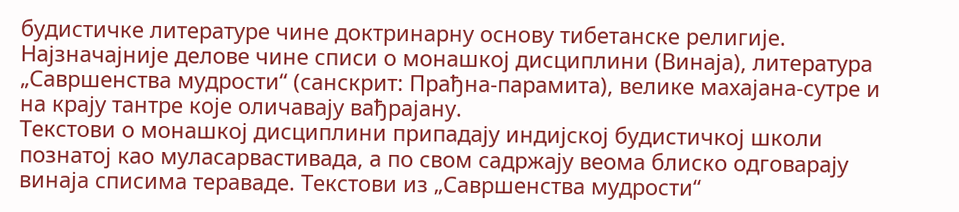будистичке литературе чине доктринарну основу тибетанске религије. Најзначајније делове чине списи о монашкој дисциплини (Винаја), литература „Савршенства мудрости“ (санскрит: Прађна-парамита), велике махајана-сутре и на крају тантре које оличавају вађрајану.
Текстови о монашкој дисциплини припадају индијској будистичкој школи познатој као муласарвастивада, а по свом садржају веома блиско одговарају винаја списима тераваде. Текстови из „Савршенства мудрости“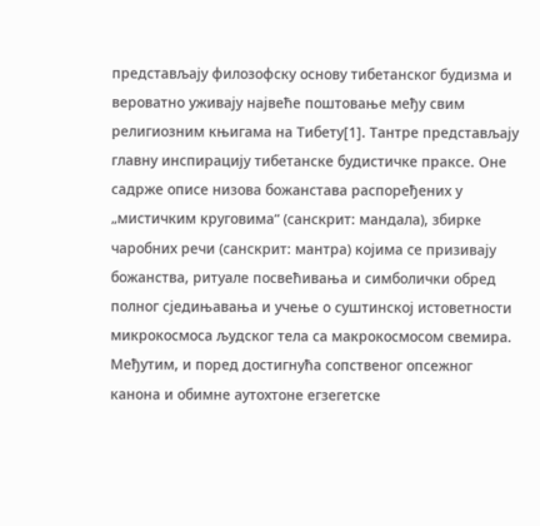представљају филозофску основу тибетанског будизма и вероватно уживају највеће поштовање међу свим религиозним књигама на Тибету[1]. Тантре представљају главну инспирацију тибетанске будистичке праксе. Оне садрже описе низова божанстава распоређених у „мистичким круговима“ (санскрит: мандала), збирке чаробних речи (санскрит: мантра) којима се призивају божанства, ритуале посвећивања и симболички обред полног сједињавања и учење о суштинској истоветности микрокосмоса људског тела са макрокосмосом свемира.
Међутим, и поред достигнућа сопственог опсежног канона и обимне аутохтоне егзегетске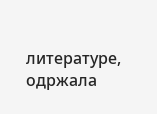литературе, одржала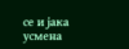се и јака усмена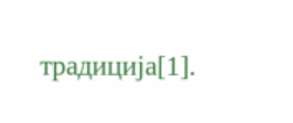традиција[1].